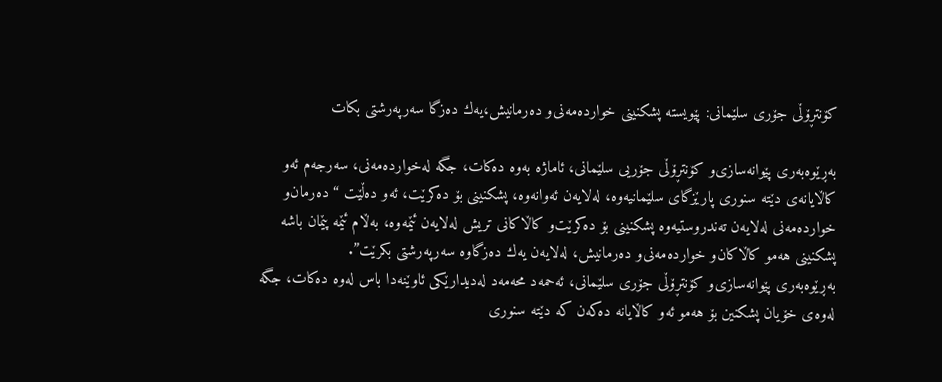كۆنتڕۆڵی‌ جۆری‌ سلێمانی‌: پێویستە پشكنینی‌ خوارده‌مه‌نی‌‌و ده‌رمانیش،یه‌ك ده‌زگا سه‌رپه‌رشتی‌ بكات

به‌ڕێوه‌به‌ری‌ پێوانه‌سازی‌‌و كۆنتڕۆڵی‌ جۆریی‌ سلێمانی‌، ئاماژه‌ به‌وه‌ ده‌كات، جگه‌ له‌خوارده‌مه‌نی‌، سه‌رجه‌م ئه‌و كاڵایانه‌ی‌ دێته‌ سنوری‌ پارێزگای‌ سلێمانیه‌وه‌، له‌لایه‌ن ئه‌وانه‌وه‌، پشكنینی‌ بۆ ده‌كرێت، ئه‌و ده‌ڵێت “ده‌رمان‌و خوارده‌مه‌نی‌ له‌لایه‌ن ته‌ندروستیه‌وه‌ پشكنینی‌ بۆ ده‌كرێت‌و كاڵاكانی‌ تریش له‌لایه‌ن ئێمه‌وه‌، به‌ڵام ئێمه‌ پێمان باشه‌ پشكنینی‌ هه‌مو كاڵاكان‌و خوارده‌مه‌نی‌‌و ده‌رمانیش، له‌لایه‌ن یه‌ك ده‌زگاوه‌ سه‌رپه‌رشتی‌ بكرێت”.
به‌ڕێوه‌به‌ری‌ پێوانه‌سازی‌‌و كۆنتڕۆڵی‌ جۆری‌ سلێمانی‌، ئه‌حمه‌د محه‌مه‌د له‌دیدارێكی‌ ئاوێنه‌دا باس له‌وه‌ ده‌كات، جگه‌ له‌وه‌ی‌ خۆیان پشكنین بۆ هه‌مو ئه‌و كاڵایانه‌ ده‌كه‌ن كه‌ دێته‌ سنوری‌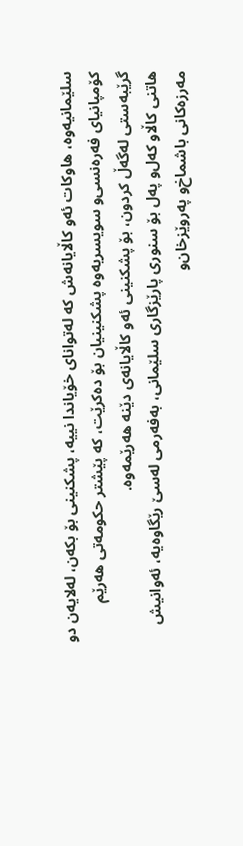سلێمانیه‌وه‌، هاوكات ئه‌و كاڵایانه‌ش كه‌ له‌توانای‌ خۆیاندا نییه‌، پشكنینی‌ بۆ بكه‌ن، له‌لایه‌ن دو كۆمپانیای‌ فه‌ره‌نسی‌‌و سویسریه‌وه‌ پشكنینیان بۆ ده‌كرێت، كه‌ پێشتر حكومه‌تی‌ هه‌رێم گرێبه‌ستی‌ له‌گه‌ڵ كردون، بۆ پشكنینی‌ ئه‌و كاڵایانه‌ی‌ دێنه‌ هه‌رێمه‌وه‌.
هاتنی‌ كاڵا‌و كه‌ل‌و په‌ل بۆ سنوری‌ پارێزگاری‌ سلێمانی‌، به‌فه‌رمی‌ له‌سێ‌ رێگاوه‌یه‌، ئه‌وانیش مه‌رزه‌كانی‌ باشماخ‌و په‌روێزخان‌و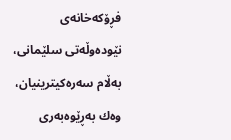فڕۆكه‌خانه‌ی‌ نێوده‌وڵه‌تی‌ سلێمانی‌، به‌ڵام سه‌ره‌كیترینیان، وه‌ك به‌ڕێوه‌به‌ری‌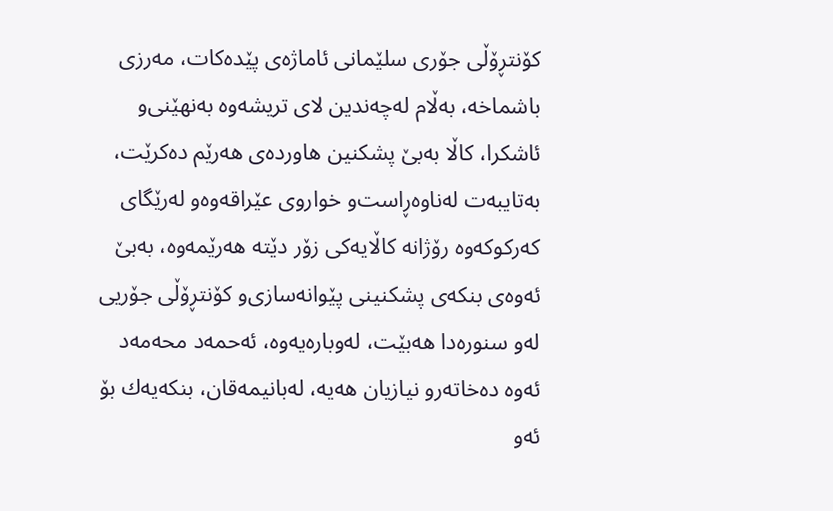كۆنتڕۆڵی‌ جۆری‌ سلێمانی‌ ئاماژه‌ی‌ پێده‌كات، مه‌رزی‌ باشماخه‌، به‌ڵام له‌چه‌ندین لای‌ تریشه‌وه‌ به‌نهێنی‌‌و ئاشكرا، كاڵا به‌بێ‌ پشكنین هاورده‌ی‌ هه‌رێم ده‌كرێت، به‌تایبه‌ت له‌ناوه‌ڕاست‌و خواروی‌ عێراقه‌وه‌و له‌رێگای‌ كه‌ركوكه‌وه‌ رۆژانه‌ كاڵایه‌كی‌ زۆر دێته‌ هه‌رێمه‌وه‌، به‌بێ‌ ئه‌وه‌ی‌ بنكه‌ی‌ پشكنینی‌ پێوانه‌سازی‌‌و كۆنتڕۆڵی‌ جۆریی‌ له‌و سنوره‌دا هه‌بێت، له‌وباره‌یه‌وه‌، ئه‌حمه‌د محه‌مه‌د ئه‌وه‌ ده‌خاته‌رو نیازیان هه‌یه‌، له‌بانیمه‌قان، بنكه‌یه‌ك بۆ ئه‌و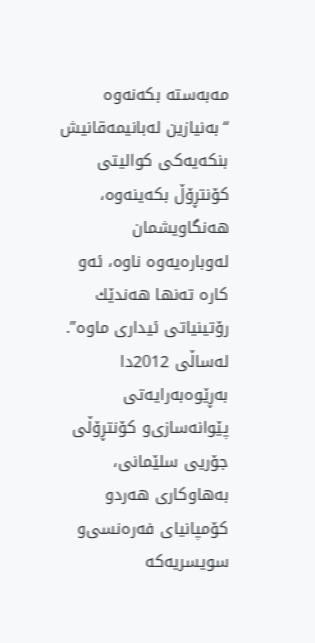مه‌به‌سته‌ بكه‌نه‌وه‌ “به‌نیازین له‌بانیمه‌قانیش بنكه‌یه‌كی‌ كوالیتی‌ كۆنتڕۆڵ بكه‌ینه‌وه‌، هه‌نگاویشمان له‌وباره‌یه‌وه‌ ناوه‌، ئه‌و كاره‌ ته‌نها هه‌ندێك رۆتینیاتی‌ ئیداری‌ ماوه‌”.
له‌ساڵی‌ 2012دا به‌ڕێوه‌به‌رایه‌تی‌ پێوانه‌سازی‌‌و كۆنتڕۆڵی‌ جۆریی‌ سلێمانی‌، به‌هاوكاری‌ هه‌ردو كۆمپانیای فه‌ره‌نسی‌‌و سویسریه‌كه‌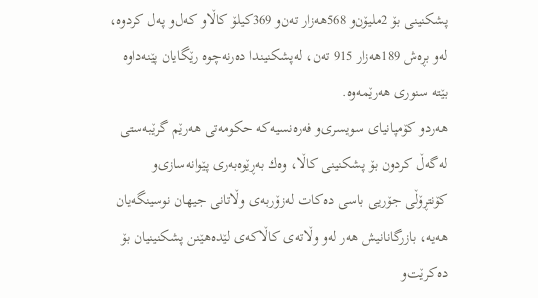پشكنینی‌ بۆ 2ملیۆن‌و 568هه‌زار ته‌ن‌و 369كیلۆ كاڵا‌و كه‌ل‌و په‌ل كردوه‌، له‌و بڕه‌ش 189هه‌زار 915 ته‌ن، له‌پشكنیندا ده‌رنه‌چوه‌ رێگایان پێنه‌داوه‌ بێته‌ سنوری‌ هه‌رێمه‌وه‌.
هه‌ردو كۆمپانیای‌ سویسری‌‌و فه‌ره‌نسیه‌كه‌ حكومه‌تی‌ هه‌رێم گرێبه‌ستی‌ له‌گه‌ڵ كردون بۆ پشكنینی‌ كاڵا، وه‌ك به‌ڕێوه‌به‌ری‌ پێوانه‌سازی‌‌و كۆنتڕۆڵی‌ جۆریی‌ باسی‌ ده‌كات له‌زۆربه‌ی‌ وڵاتانی‌ جیهان نوسینگه‌یان هه‌یه‌، بازرگانانیش هه‌ر له‌و وڵاته‌ی‌ كاڵاكه‌ی‌ لێده‌هێنن پشكنینیان بۆ ده‌كرێت‌و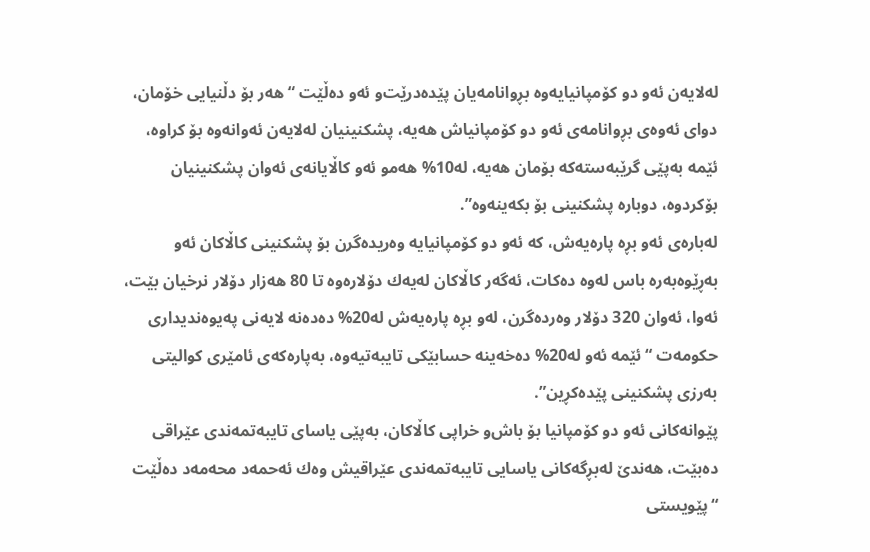له‌لایه‌ن ئه‌و دو كۆمپانیایه‌وه‌ بڕوانامه‌یان پێده‌درێت‌و ئه‌و ده‌ڵێت “هه‌ر بۆ دڵنیایی‌ خۆمان، دوای‌ ئه‌وه‌ی‌ بڕوانامه‌ی‌ ئه‌و دو كۆمپانیاش هه‌یه‌، پشكنینیان له‌لایه‌ن ئه‌وانه‌وه‌ بۆ كراوه‌، ئێمه‌ به‌پێی‌ گرێبه‌سته‌كه‌ بۆمان هه‌یه‌، له‌10% هه‌مو ئه‌و كاڵایانه‌ی‌ ئه‌وان پشكنینیان بۆكردوه‌، دوباره‌ پشكنینی‌ بۆ بكه‌ینه‌وه‌”.
له‌باره‌ی‌ ئه‌و بڕه‌ پاره‌یه‌ش، كه‌ ئه‌و دو كۆمپانیایه‌ وه‌ریده‌گرن بۆ پشكنینی‌ كاڵاكان ئه‌و به‌ڕێوه‌به‌ره‌ باس له‌وه‌ ده‌كات، ئه‌گه‌ر كاڵاكان له‌یه‌ك دۆلاره‌وه‌ تا 80 هه‌زار دۆلار نرخیان بێت، ئه‌وا، ئه‌وان 320 دۆلار وه‌رده‌گرن، له‌و بڕه‌ پاره‌یه‌ش له‌20% ده‌ده‌نه‌ لایه‌نی‌ په‌یوه‌ندیداری‌ حكومه‌ت “ئێمه‌ ئه‌و له‌20% ده‌خه‌ینه‌ حسابێكی‌ تایبه‌تیه‌وه‌، به‌پاره‌كه‌ی‌ ئامێری‌ كوالیتی‌ به‌رزی‌ پشكنینی‌ پێده‌كڕین”.
پێوانه‌كانی‌ ئه‌و دو كۆمپانیا بۆ باش‌و خراپی‌ كاڵاكان، به‌پێی‌ یاسای‌ تایبه‌تمه‌ندی‌ عێراقی‌ ده‌بێت، هه‌ندێ‌ له‌بڕگه‌كانی‌ یاسایی‌ تایبه‌تمه‌ندی‌ عێراقیش وه‌ك ئه‌حمه‌د محه‌مه‌د ده‌ڵێت “پێویستی‌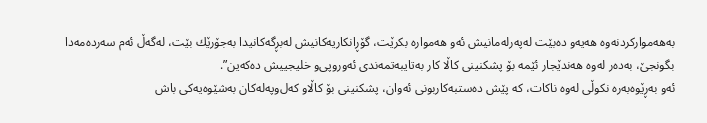به‌هه‌مواركردنه‌وه‌ هه‌یه‌‌و ده‌بێت له‌په‌رله‌مانیش ئه‌و هه‌مواره‌ بكرێت، گۆڕانكاریه‌كانیش له‌بڕگه‌كانیدا به‌جۆرێك بێت، له‌گه‌ڵ ئه‌م سه‌رده‌مه‌دا بگونجێ‌، به‌ده‌ر له‌وه‌ هه‌ندێجار ئێمه‌ بۆ پشكنینی‌ كاڵا كار به‌تایبه‌تمه‌ندی‌ ئه‌وروپی‌‌و خلیجییش ده‌كه‌ین”.
ئه‌و به‌ڕێوه‌به‌ره‌ نكوڵی‌ له‌وه‌ ناكات، كه‌ پێش ده‌ستبه‌كاربونی‌ ئه‌وان، پشكنینی‌ بۆ كاڵا‌و كه‌ل‌وپه‌له‌كان به‌شێوه‌یه‌كی‌ باش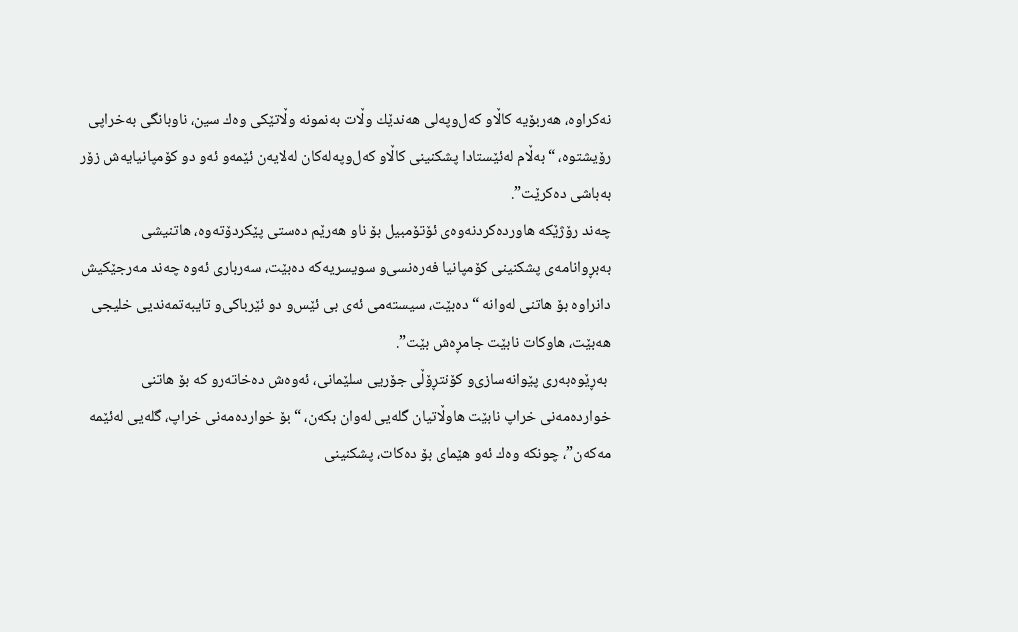نه‌كراوه‌، هه‌ربۆیه‌ كاڵا‌و كه‌ل‌وپه‌لی‌ هه‌ندێك وڵات به‌نمونه‌ وڵاتێكی‌ وه‌ك سین، ناوبانگی‌ به‌خراپی‌ رۆیشتوه‌، “به‌ڵام له‌ئێستادا پشكنینی‌ كاڵا‌و كه‌ل‌وپه‌له‌كان له‌لایه‌ن ئێمه‌‌و ئه‌و دو كۆمپانیایه‌ش زۆر به‌باشی‌ ده‌كرێت”.
چه‌ند رۆژێكه‌ هاورده‌كردنه‌وه‌ی‌ ئۆتۆمبیل بۆ ناو هه‌رێم ده‌ستی‌ پێكردۆته‌وه‌، هاتنیشی‌ به‌بڕوانامه‌ی‌ پشكنینی‌ كۆمپانیا فه‌ره‌نسی‌‌و سویسریه‌كه‌ ده‌بێت، سه‌رباری‌ ئه‌وه‌ چه‌ند مه‌رجێكیش دانراوه‌ بۆ هاتنی‌ له‌وانه‌ “ده‌بێت، سیسته‌می‌ ئه‌ی‌ بی‌ ئێس‌و دو ئێرباكی‌‌و تایبه‌تمه‌ندیی‌ خلیجی‌ هه‌بێت، هاوكات نابێت جامڕه‌ش بێت”.
 به‌ڕێوه‌به‌ری‌ پێوانه‌سازی‌‌و كۆنتڕۆڵی‌ جۆریی‌ سلێمانی‌، ئه‌وه‌ش ده‌خاته‌رو كه‌ بۆ هاتنی‌ خوارده‌مه‌نی‌ خراپ نابێت هاوڵاتیان گله‌یی‌ له‌وان بكه‌ن، “بۆ خوارده‌مه‌نی‌ خراپ، گله‌یی‌ له‌ئێمه‌ مه‌كه‌ن”، چونكه‌ وه‌ك ئه‌و هێمای‌ بۆ ده‌كات، پشكنینی‌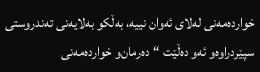خوارده‌مه‌نی‌ له‌لای‌ ئه‌وان نییه‌، به‌ڵكو به‌لایه‌نی‌ ته‌ندروستی‌ سپێردراوه‌و ئه‌و ده‌ڵێت “ده‌رمان‌و خوارده‌مه‌نی‌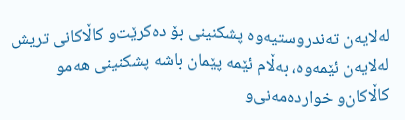له‌لایه‌ن ته‌ندروستیه‌وه‌ پشكنینی‌ بۆ ده‌كرێت‌و كاڵاكانی‌ تریش له‌لایه‌ن ئێمه‌وه‌، به‌ڵام ئێمه‌ پێمان باشه‌ پشكنینی‌ هه‌مو كاڵاكان‌و خوارده‌مه‌نی‌‌و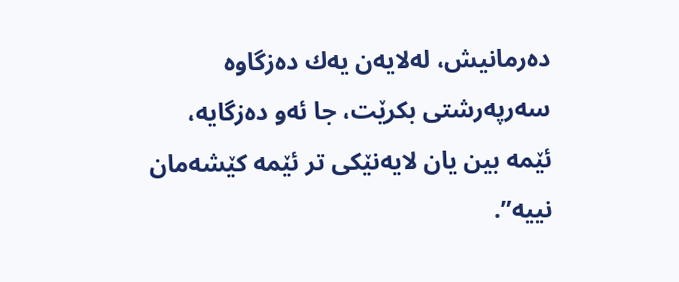ده‌رمانیش، له‌لایه‌ن یه‌ك ده‌زگاوه‌ سه‌رپه‌رشتی‌ بكرێت، جا ئه‌و ده‌زگایه‌، ئێمه‌ بین یان لایه‌نێكی‌ تر ئێمه‌ كێشه‌مان نییه‌”.